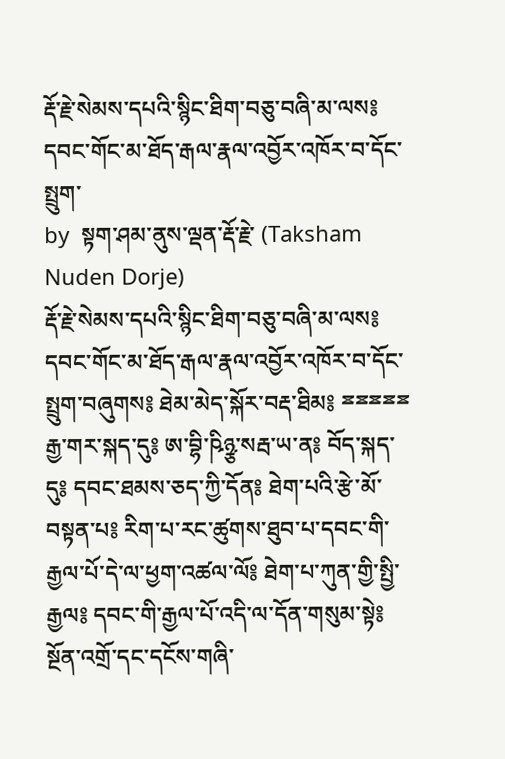རྡོ་རྗེ་སེམས་དཔའི་སྙིང་ཐིག་བཅུ་བཞི་མ་ལས༔ དབང་གོང་མ་ཐོད་རྒལ་རྣལ་འབྱོར་འཁོར་བ་དོང་སྤྲུག་
by  སྟག་ཤམ་ནུས་ལྡན་རྡོ་རྗེ་ (Taksham Nuden Dorje)
རྡོ་རྗེ་སེམས་དཔའི་སྙིང་ཐིག་བཅུ་བཞི་མ་ལས༔ དབང་གོང་མ་ཐོད་རྒལ་རྣལ་འབྱོར་འཁོར་བ་དོང་སྤྲུག་བཞུགས༔ ཐེམ་མེད་སྐོར་བརྡ་ཐིམ༔ ྈྈྈྈྈ རྒྱ་གར་སྐད་དུ༔ ཨ་བྷི་ཥིཉྩ་སརྦ་ཡ་ན༔ བོད་སྐད་དུ༔ དབང་ཐམས་ཅད་ཀྱི་དོན༔ ཐེག་པའི་རྩེ་མོ་བསྟན་པ༔ རིག་པ་རང་ཚུགས་ཐུབ་པ་དབང་གི་རྒྱལ་པོ་དེ་ལ་ཕྱག་འཚལ་ལོ༔ ཐེག་པ་ཀུན་གྱི་སྤྱི་རྒྱལ༔ དབང་གི་རྒྱལ་པོ་འདི་ལ་དོན་གསུམ་སྟེ༔ སྔོན་འགྲོ་དང་དངོས་གཞི་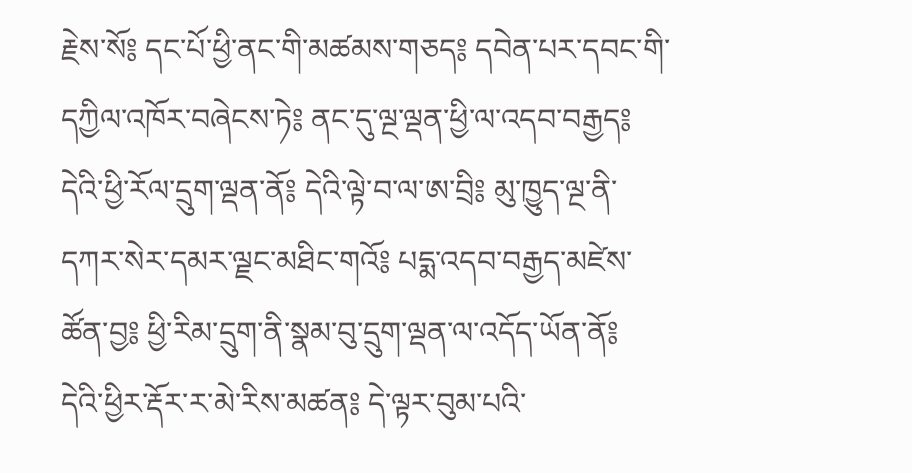རྗེས་སོ༔ དང་པོ་ཕྱི་ནང་གི་མཚམས་གཅད༔ དབེན་པར་དབང་གི་དཀྱིལ་འཁོར་བཞེངས་ཏེ༔ ནང་དུ་ལྔ་ལྡན་ཕྱི་ལ་འདབ་བརྒྱད༔ དེའི་ཕྱི་རོལ་དྲུག་ལྡན་ནོ༔ དེའི་ལྟེ་བ་ལ་ཨ་བྲི༔ མུ་ཁྱུད་ལྔ་ནི་དཀར་སེར་དམར་ལྗང་མཐིང་གའོ༔ པདྨ་འདབ་བརྒྱད་མཛེས་ཚོན་བྱ༔ ཕྱི་རིམ་དྲུག་ནི་སྣམ་བུ་དྲུག་ལྡན་ལ་འདོད་ཡོན་ནོ༔ དེའི་ཕྱིར་རྡོར་ར་མེ་རིས་མཚན༔ དེ་ལྟར་བུམ་པའི་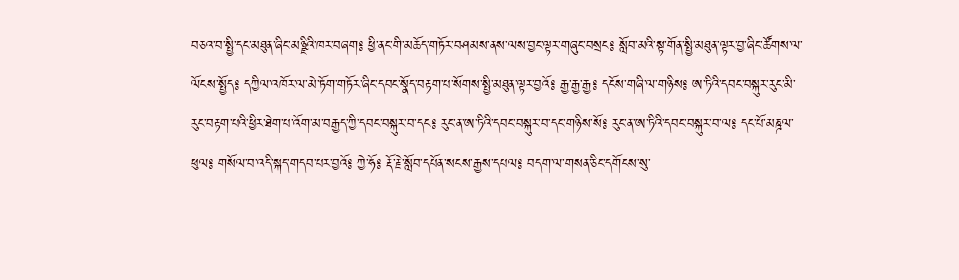བཅའ་བ་སྤྱི་དང་མཐུན་ཞིང་མཉྫིའི་ཁར་བཞག༔ ཕྱི་ནང་གི་མཆོད་གཏོར་བཤམས་ནས་ལས་བྱང་ལྟར་གཞུང་བསྲང༔ སློབ་མའི་སྟ་གོན་སྤྱི་མཐུན་ལྟར་བྱ་ཞིང་ཚོགས་ལ་ལོངས་སྤྱོད༔ དཀྱིལ་འཁོར་ལ་མེ་ཏོག་གཏོར་ཞིང་དབང་སྣོད་བརྟག་པ་སོགས་སྤྱི་མཐུན་ལྟར་བྱའོ༔ རྒྱ་རྒྱ་རྒྱ༔ དངོས་གཞི་ལ་གཉིས༔ ཨ་ཏིའི་དབང་བསྐུར་རུང་མི་རུང་བརྟག་པའི་ཕྱིར་ཐེག་པ་འོག་མ་བརྒྱད་ཀྱི་དབང་བསྐུར་བ་དང༔ རུང་ན་ཨ་ཏིའི་དབང་བསྐུར་བ་དང་གཉིས་སོ༔ རུང་ན་ཨ་ཏིའི་དབང་བསྐུར་བ་ལ༔ དང་པོ་མཎྜལ་ཕུལ༔ གསོལ་བ་འདི་སྐད་གདབ་པར་བྱའོ༔ ཀྱེ་ཧོ༔ རྡོ་རྗེ་སློབ་དཔོན་སངས་རྒྱས་དཔལ༔ བདག་ལ་གསན་ཅིང་དགོངས་སུ་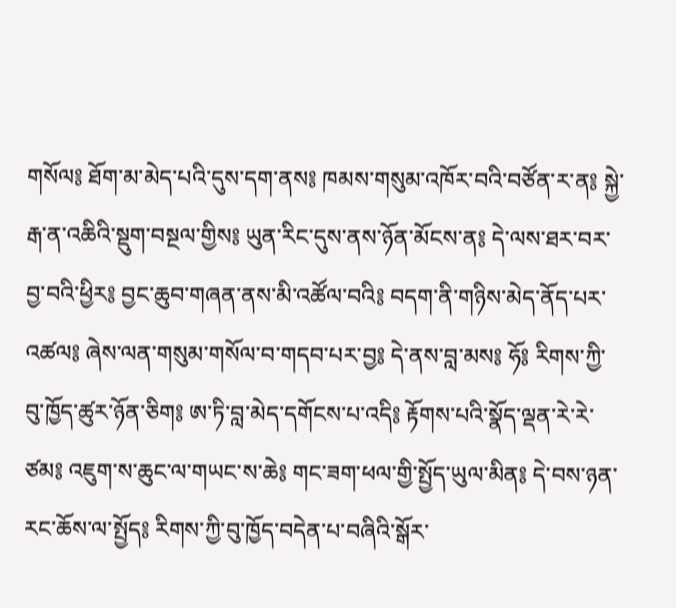གསོལ༔ ཐོག་མ་མེད་པའི་དུས་དག་ནས༔ ཁམས་གསུམ་འཁོར་བའི་བཙོན་ར་ན༔ སྐྱེ་རྒ་ན་འཆིའི་སྡུག་བསྔལ་གྱིས༔ ཡུན་རིང་དུས་ནས་ཉོན་མོངས་ན༔ དེ་ལས་ཐར་བར་བྱ་བའི་ཕྱིར༔ བྱང་ཆུབ་གཞན་ནས་མི་འཚོལ་བའི༔ བདག་ནི་གཉིས་མེད་ནོད་པར་འཚལ༔ ཞེས་ལན་གསུམ་གསོལ་བ་གདབ་པར་བྱ༔ དེ་ནས་བླ་མས༔ ཧོ༔ རིགས་ཀྱི་བུ་ཁྱོད་ཚུར་ཉོན་ཅིག༔ ཨ་ཏི་བླ་མེད་དགོངས་པ་འདི༔ རྟོགས་པའི་སྣོད་ལྡན་རེ་རེ་ཙམ༔ འཇུག་ས་ཆུང་ལ་གཡང་ས་ཆེ༔ གང་ཟག་ཕལ་གྱི་སྤྱོད་ཡུལ་མིན༔ དེ་བས་ཉན་རང་ཆོས་ལ་སྤྱོད༔ རིགས་ཀྱི་བུ་ཁྱོད་བདེན་པ་བཞིའི་སྒོར་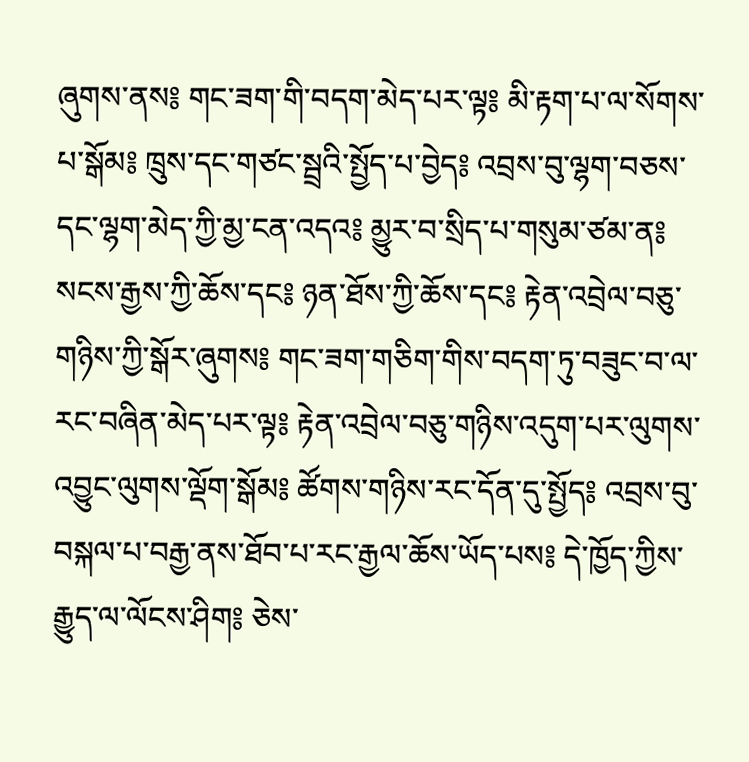ཞུགས་ནས༔ གང་ཟག་གི་བདག་མེད་པར་ལྟ༔ མི་རྟག་པ་ལ་སོགས་པ་སྒོམ༔ ཁྲུས་དང་གཙང་སྦྲའི་སྤྱོད་པ་བྱེད༔ འབྲས་བུ་ལྷག་བཅས་དང་ལྷག་མེད་ཀྱི་མྱ་ངན་འདའ༔ མྱུར་བ་སྲིད་པ་གསུམ་ཙམ་ན༔ སངས་རྒྱས་ཀྱི་ཆོས་དང༔ ཉན་ཐོས་ཀྱི་ཆོས་དང༔ རྟེན་འབྲེལ་བཅུ་གཉིས་ཀྱི་སྒོར་ཞུགས༔ གང་ཟག་གཅིག་གིས་བདག་ཏུ་བཟུང་བ་ལ་རང་བཞིན་མེད་པར་ལྟ༔ རྟེན་འབྲེལ་བཅུ་གཉིས་འདུག་པར་ལུགས་འབྱུང་ལུགས་ལྡོག་སྒོམ༔ ཚོགས་གཉིས་རང་དོན་དུ་སྤྱོད༔ འབྲས་བུ་བསྐལ་པ་བརྒྱ་ནས་ཐོབ་པ་རང་རྒྱལ་ཆོས་ཡོད་པས༔ དེ་ཁྱོད་ཀྱིས་རྒྱུད་ལ་ལོངས་ཤིག༔ ཅེས་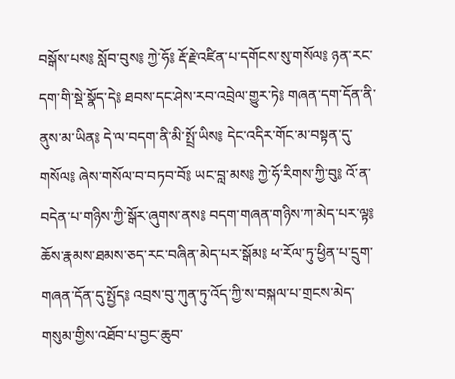བསྒོས་པས༔ སློབ་བུས༔ ཀྱེ་ཧོ༔ རྡོ་རྗེ་འཛིན་པ་དགོངས་སུ་གསོལ༔ ཉན་རང་དག་གི་སྡེ་སྣོད་དེ༔ ཐབས་དང་ཤེས་རབ་འབྲེལ་གྱུར་ཏེ༔ གཞན་དག་དོན་ནི་ནུས་མ་ཡིན༔ དེ་ལ་བདག་ནི་མི་སྤྲོ་ཡིས༔ དེང་འདིར་གོང་མ་བསྟན་དུ་གསོལ༔ ཞེས་གསོལ་བ་བཏབ་བོ༔ ཡང་བླ་མས༔ ཀྱེ་ཧོ་རིགས་ཀྱི་བུ༔ འོ་ན་བདེན་པ་གཉིས་ཀྱི་སྒོར་ཞུགས་ནས༔ བདག་གཞན་གཉིས་ཀ་མེད་པར་ལྟ༔ ཆོས་རྣམས་ཐམས་ཅད་རང་བཞིན་མེད་པར་སྒོམ༔ ཕ་རོལ་ཏུ་ཕྱིན་པ་དྲུག་གཞན་དོན་དུ་སྤྱོད༔ འབྲས་བུ་ཀུན་ཏུ་འོད་ཀྱི་ས་བསྐལ་པ་གྲངས་མེད་གསུམ་གྱིས་འཐོབ་པ་བྱང་ཆུབ་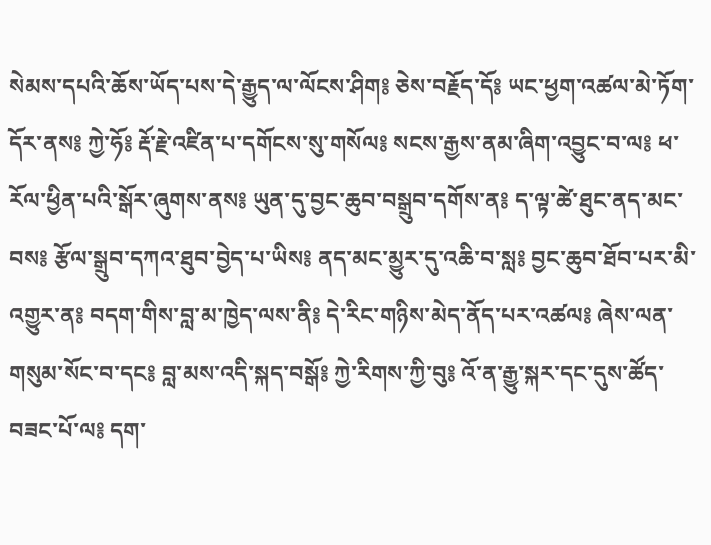སེམས་དཔའི་ཆོས་ཡོད་པས་དེ་རྒྱུད་ལ་ལོངས་ཤིག༔ ཅེས་བརྗོད་དོ༔ ཡང་ཕྱག་འཚལ་མེ་ཏོག་དོར་ནས༔ ཀྱེ་ཧོ༔ རྡོ་རྗེ་འཛིན་པ་དགོངས་སུ་གསོལ༔ སངས་རྒྱས་ནམ་ཞིག་འབྱུང་བ་ལ༔ ཕ་རོལ་ཕྱིན་པའི་སྒོར་ཞུགས་ནས༔ ཡུན་དུ་བྱང་ཆུབ་བསྒྲུབ་དགོས་ན༔ ད་ལྟ་ཚེ་ཐུང་ནད་མང་བས༔ རྩོལ་སྒྲུབ་དཀའ་ཐུབ་བྱེད་པ་ཡིས༔ ནད་མང་མྱུར་དུ་འཆི་བ་སླ༔ བྱང་ཆུབ་ཐོབ་པར་མི་འགྱུར་ན༔ བདག་གིས་བླ་མ་ཁྱེད་ལས་ནི༔ དེ་རིང་གཉིས་མེད་ནོད་པར་འཚལ༔ ཞེས་ལན་གསུམ་སོང་བ་དང༔ བླ་མས་འདི་སྐད་བསྒོ༔ ཀྱེ་རིགས་ཀྱི་བུ༔ འོ་ན་རྒྱུ་སྐར་དང་དུས་ཚོད་བཟང་པོ་ལ༔ དག་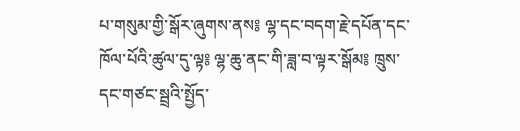པ་གསུམ་གྱི་སྒོར་ཞུགས་ནས༔ ལྷ་དང་བདག་རྗེ་དཔོན་དང་ཁོལ་པོའི་ཚུལ་དུ་ལྟ༔ ལྷ་ཆུ་ནང་གི་ཟླ་བ་ལྟར་སྒོམ༔ ཁྲུས་དང་གཙང་སྦྲའི་སྤྱོད་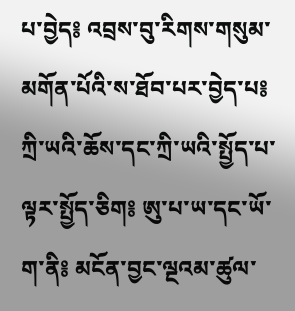པ་བྱེད༔ འབྲས་བུ་རིགས་གསུམ་མགོན་པོའི་ས་ཐོབ་པར་བྱེད་པ༔ ཀྲི་ཡའི་ཆོས་དང་ཀྲི་ཡའི་སྤྱོད་པ་ལྟར་སྤྱོད་ཅིག༔ ཨུ་པ་ཡ་དང་ཡོ་ག་ནི༔ མངོན་བྱང་ལྔའམ་ཚུལ་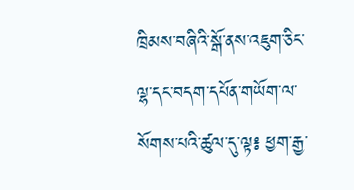ཁྲིམས་བཞིའི་སྒོ་ནས་འཇུག་ཅིང་ལྷ་དང་བདག་དཔོན་གཡོག་ལ་སོགས་པའི་ཚུལ་དུ་ལྟ༔ ཕྱག་རྒྱ་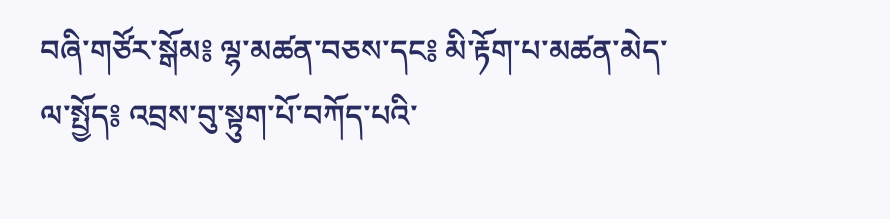བཞི་གཙོར་སྒོམ༔ ལྷ་མཚན་བཅས་དང༔ མི་རྟོག་པ་མཚན་མེད་ལ་སྤྱོད༔ འབྲས་བུ་སྟུག་པོ་བཀོད་པའི་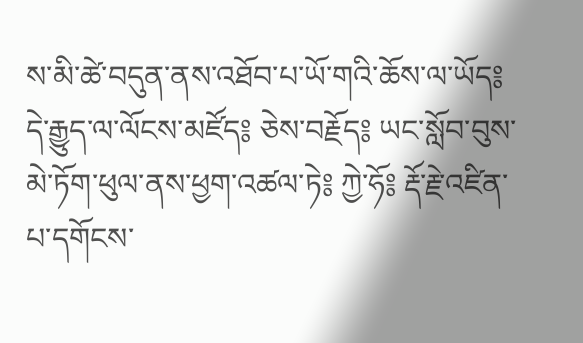ས་མི་ཚེ་བདུན་ནས་འཐོབ་པ་ཡོ་གའི་ཆོས་ལ་ཡོད༔ དེ་རྒྱུད་ལ་ལོངས་མཛོད༔ ཅེས་བརྗོད༔ ཡང་སློབ་བུས་མེ་ཏོག་ཕུལ་ནས་ཕྱག་འཚལ་ཏེ༔ ཀྱེ་ཧོ༔ རྡོ་རྗེ་འཛིན་པ་དགོངས་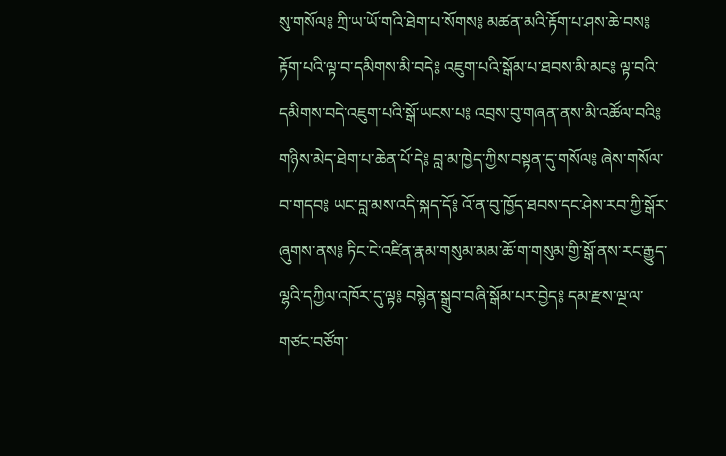སུ་གསོལ༔ ཀྲི་ཡ་ཡོ་གའི་ཐེག་པ་སོགས༔ མཚན་མའི་རྟོག་པ་ཤས་ཆེ་བས༔ རྟོག་པའི་ལྟ་བ་དམིགས་མི་བདེ༔ འཇུག་པའི་སྒོམ་པ་ཐབས་མི་མང༔ ལྟ་བའི་དམིགས་བདེ་འཇུག་པའི་སྒོ་ཡངས་པ༔ འབྲས་བུ་གཞན་ནས་མི་འཚོལ་བའི༔ གཉིས་མེད་ཐེག་པ་ཆེན་པོ་དེ༔ བླ་མ་ཁྱེད་ཀྱིས་བསྟན་དུ་གསོལ༔ ཞེས་གསོལ་བ་གདབ༔ ཡང་བླ་མས་འདི་སྐད་དོ༔ འོ་ན་བུ་ཁྱོད་ཐབས་དང་ཤེས་རབ་ཀྱི་སྒོར་ཞུགས་ནས༔ ཏིང་ངེ་འཛིན་རྣམ་གསུམ་མམ་ཆོ་ག་གསུམ་གྱི་སྒོ་ནས་རང་རྒྱུད་ལྷའི་དཀྱིལ་འཁོར་དུ་ལྟ༔ བསྙེན་སྒྲུབ་བཞི་སྒོམ་པར་བྱེད༔ དམ་རྫས་ལྔ་ལ་གཙང་བཙོག་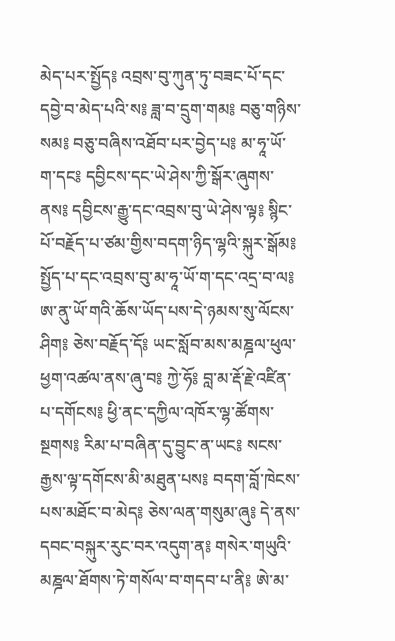མེད་པར་སྤྱོད༔ འབྲས་བུ་ཀུན་ཏུ་བཟང་པོ་དང་དབྱེ་བ་མེད་པའི་ས༔ ཟླ་བ་དྲུག་གམ༔ བཅུ་གཉིས་སམ༔ བཅུ་བཞིས་འཐོབ་པར་བྱེད་པ༔ མ་ཧཱ་ཡོ་ག་དང༔ དབྱིངས་དང་ཡེ་ཤེས་ཀྱི་སྒོར་ཞུགས་ནས༔ དབྱིངས་རྒྱུ་དང་འབྲས་བུ་ཡེ་ཤེས་ལྟ༔ སྙིང་པོ་བརྗོད་པ་ཙམ་གྱིས་བདག་ཉིད་ལྷའི་སྐུར་སྒོམ༔ སྤྱོད་པ་དང་འབྲས་བུ་མ་ཧཱ་ཡོ་ག་དང་འདྲ་བ་ལ༔ ཨ་ནུ་ཡོ་གའི་ཆོས་ཡོད་པས་དེ་ཉམས་སུ་ལོངས་ཤིག༔ ཅེས་བརྗོད་དོ༔ ཡང་སློབ་མས་མཎྜལ་ཕུལ་ཕྱག་འཚལ་ནས་ཞུ་བ༔ ཀྱེ་ཧོ༔ བླ་མ་རྡོ་རྗེ་འཛིན་པ་དགོངས༔ ཕྱི་ནང་དཀྱིལ་འཁོར་ལྷ་ཚོགས་སྔགས༔ རིམ་པ་བཞིན་དུ་བྱུང་ན་ཡང༔ སངས་རྒྱས་ལྟ་དགོངས་མི་མཐུན་པས༔ བདག་བློ་ཁེངས་པས་མཐོང་བ་མེད༔ ཅེས་ལན་གསུམ་ཞུ༔ དེ་ནས་དབང་བསྐུར་རུང་བར་འདུག་ན༔ གསེར་གཡུའི་མཎྜལ་ཐོགས་ཏེ་གསོལ་བ་གདབ་པ་ནི༔ ཨེ་མ་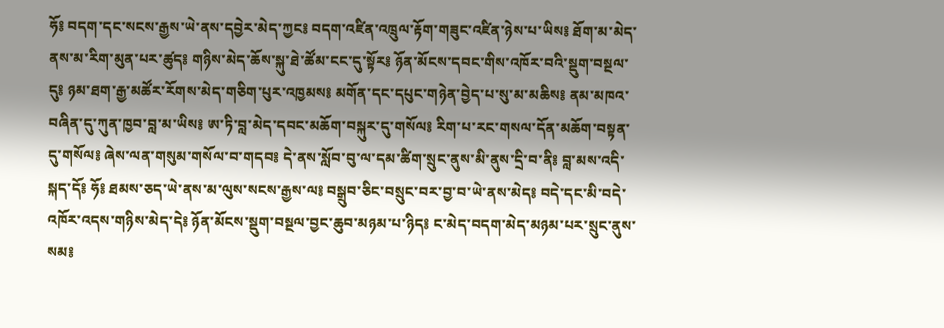ཧོ༔ བདག་དང་སངས་རྒྱས་ཡེ་ནས་དབྱེར་མེད་ཀྱང༔ བདག་འཛིན་འཁྲུལ་རྟོག་གཟུང་འཛིན་ཉེས་པ་ཡིས༔ ཐོག་མ་མེད་ནས་མ་རིག་མུན་པར་ཚུད༔ གཉིས་མེད་ཆོས་སྐུ་ཐེ་ཚོམ་ངང་དུ་སྟོར༔ ཉོན་མོངས་དབང་གིས་འཁོར་བའི་སྡུག་བསྔལ་དུ༔ ཉམ་ཐག་རྒྱ་མཚོར་རོགས་མེད་གཅིག་པུར་འཁྱམས༔ མགོན་དང་དཔུང་གཉེན་བྱེད་པ་སུ་མ་མཆིས༔ ནམ་མཁའ་བཞིན་དུ་ཀུན་ཁྱབ་བླ་མ་ཡིས༔ ཨ་ཏི་བླ་མེད་དབང་མཆོག་བསྐུར་དུ་གསོལ༔ རིག་པ་རང་གསལ་དོན་མཆོག་བསྟན་དུ་གསོལ༔ ཞེས་ལན་གསུམ་གསོལ་བ་གདབ༔ དེ་ནས་སློབ་བུ་ལ་དམ་ཚིག་སྲུང་ནུས་མི་ནུས་དྲི་བ་ནི༔ བླ་མས་འདི་སྐད་དོ༔ ཧོ༔ ཐམས་ཅད་ཡེ་ནས་མ་ལུས་སངས་རྒྱས་ལ༔ བསྒྲུབ་ཅིང་བསྲུང་བར་བྱ་བ་ཡེ་ནས་མེད༔ བདེ་དང་མི་བདེ་འཁོར་འདས་གཉིས་མེད་དེ༔ ཉོན་མོངས་སྡུག་བསྔལ་བྱང་ཆུབ་མཉམ་པ་ཉིད༔ ང་མེད་བདག་མེད་མཉམ་པར་སྲུང་ནུས་སམ༔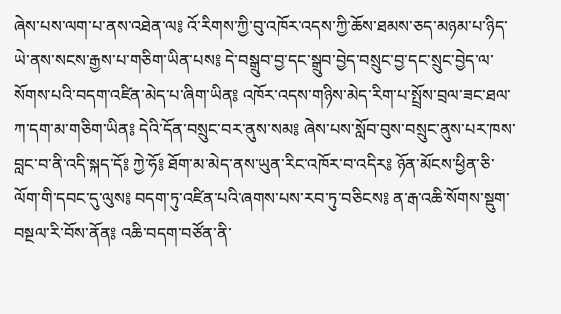ཞེས་པས་ལག་པ་ནས་འཐེན་ལ༔ འོ་རིགས་ཀྱི་བུ་འཁོར་འདས་ཀྱི་ཆོས་ཐམས་ཅད་མཉམ་པ་ཉིད་ཡེ་ནས་སངས་རྒྱས་པ་གཅིག་ཡིན་པས༔ དེ་བསྒྲུབ་བྱ་དང་སྒྲུབ་བྱེད་བསྲུང་བྱ་དང་སྲུང་བྱེད་ལ་སོགས་པའི་བདག་འཛིན་མེད་པ་ཞིག་ཡིན༔ འཁོར་འདས་གཉིས་མེད་རིག་པ་སྤྲོས་བྲལ་ཟང་ཐལ་ཀ་དག་མ་གཅིག་ཡིན༔ དེའི་དོན་བསྲུང་བར་ནུས་སམ༔ ཞེས་པས་སློབ་བུས་བསྲུང་ནུས་པར་ཁས་བླང་བ་ནི་འདི་སྐད་དོ༔ ཀྱེ་ཧོ༔ ཐོག་མ་མེད་ནས་ཡུན་རིང་འཁོར་བ་འདིར༔ ཉོན་མོངས་ཕྱིན་ཅི་ལོག་གི་དབང་དུ་ལུས༔ བདག་ཏུ་འཛིན་པའི་ཞགས་པས་རབ་ཏུ་བཅིངས༔ ན་རྒ་འཆི་སོགས་སྡུག་བསྔལ་རི་བོས་ནོན༔ འཆི་བདག་བཙོན་ནི་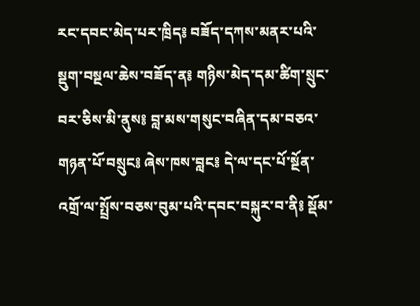རང་དབང་མེད་པར་ཁྲིད༔ བཟོད་དཀས་མནར་པའི་སྡུག་བསྔལ་ཆེས་བཟོད་ན༔ གཉིས་མེད་དམ་ཚིག་སྲུང་བར་ཅིས་མི་ནུས༔ བླ་མས་གསུང་བཞིན་དམ་བཅའ་གཉན་པོ་བསྲུང༔ ཞེས་ཁས་བླང༔ དེ་ལ་དང་པོ་སྔོན་འགྲོ་ལ་སྤྲོས་བཅས་བུམ་པའི་དབང་བསྐུར་བ་ནི༔ སྡོམ་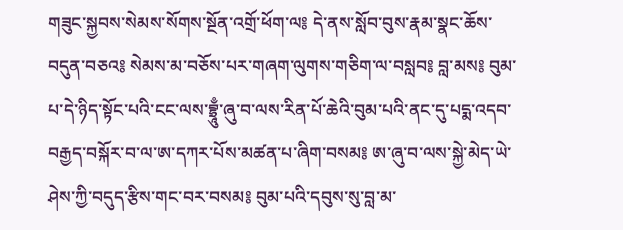གཟུང་སྐྱབས་སེམས་སོགས་སྔོན་འགྲོ་ཕོག་ལ༔ དེ་ནས་སློབ་བུས་རྣམ་སྣང་ཆོས་བདུན་བཅའ༔ སེམས་མ་བཅོས་པར་གཞག་ལུགས་གཅིག་ལ་བསླབ༔ བླ་མས༔ བུམ་པ་དེ་ཉིད་སྟོང་པའི་ངང་ལས་བྷྲཱུྃ་ཞུ་བ་ལས་རིན་པོ་ཆེའི་བུམ་པའི་ནང་དུ་པདྨ་འདབ་བརྒྱད་བསྐོར་བ་ལ་ཨ་དཀར་པོས་མཚན་པ་ཞིག་བསམ༔ ཨ་ཞུ་བ་ལས་སྐྱེ་མེད་ཡེ་ཤེས་ཀྱི་བདུད་རྩིས་གང་བར་བསམ༔ བུམ་པའི་དབུས་སུ་བླ་མ་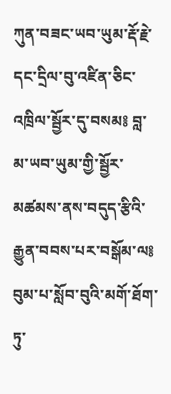ཀུན་བཟང་ཡབ་ཡུམ་རྡོ་རྗེ་དང་དྲིལ་བུ་འཛིན་ཅིང་འཁྲིལ་སྦྱོར་དུ་བསམ༔ བླ་མ་ཡབ་ཡུམ་གྱི་སྦྱོར་མཚམས་ནས་བདུད་རྩིའི་རྒྱུན་བབས་པར་བསྒོམ་ལ༔ བུམ་པ་སློབ་བུའི་མགོ་ཐོག་ཏུ་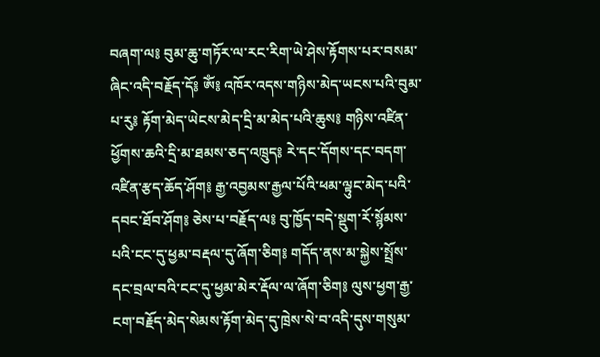བཞག་ལ༔ བུམ་ཆུ་གཏོར་ལ་རང་རིག་ཡེ་ཤེས་རྟོགས་པར་བསམ་ཞིང་འདི་བརྗོད་དོ༔ ཨོཾ༔ འཁོར་འདས་གཉིས་མེད་ཡངས་པའི་བུམ་པ་རུ༔ རྟོག་མེད་ཡེངས་མེད་དྲི་མ་མེད་པའི་ཆུས༔ གཉིས་འཛིན་ཕྱོགས་ཆའི་དྲི་མ་ཐམས་ཅད་འཁྲུད༔ རེ་དང་དོགས་དང་བདག་འཛིན་རྩད་ཆོད་ཤོག༔ རྒྱ་འབྱམས་རྒྱལ་པོའི་ཕམ་ལྟུང་མེད་པའི་དབང་ཐོབ་ཤོག༔ ཅེས་པ་བརྗོད་ལ༔ བུ་ཁྱོད་བདེ་སྡུག་རོ་སྙོམས་པའི་ངང་དུ་ཕྱམ་བརྡལ་དུ་ཞོག་ཅིག༔ གདོད་ནས་མ་སྐྱེས་སྤྲོས་དང་བྲལ་བའི་ངང་དུ་ཕྱམ་མེར་རྡོལ་ལ་ཞོག་ཅིག༔ ལུས་ཕྱག་རྒྱ་ངག་བརྗོད་མེད་སེམས་རྟོག་མེད་དུ་ཁྲེས་སེ་བ་འདི་དུས་གསུམ་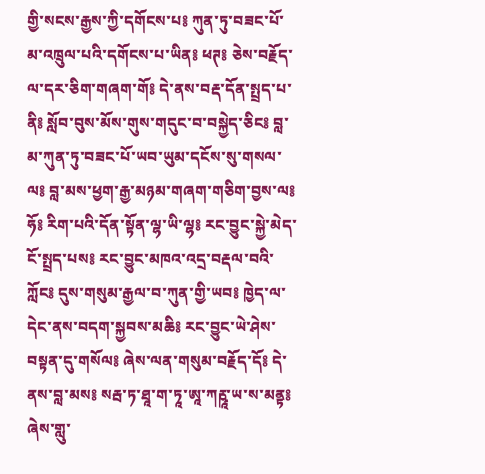གྱི་སངས་རྒྱས་ཀྱི་དགོངས་པ༔ ཀུན་ཏུ་བཟང་པོ་མ་འཁྲུལ་པའི་དགོངས་པ་ཡིན༔ ཕཊ༔ ཅེས་བརྗོད་ལ་དར་ཅིག་གཞག་གོ༔ དེ་ནས་བརྡ་དོན་སྤྲད་པ་ནི༔ སློབ་བུས་མོས་གུས་གདུང་བ་བསྐྱེད་ཅིང༔ བླ་མ་ཀུན་ཏུ་བཟང་པོ་ཡབ་ཡུམ་དངོས་སུ་གསལ་ལ༔ བླ་མས་ཕྱག་རྒྱ་མཉམ་གཞག་གཅིག་བྱས་ལ༔ ཧོ༔ རིག་པའི་དོན་སྟོན་ལྷ་ཡི་ལྷ༔ རང་བྱུང་སྐྱེ་མེད་ངོ་སྤྲད་པས༔ རང་བྱུང་མཁའ་འདྲ་བརྡལ་བའི་ཀློང༔ དུས་གསུམ་རྒྱལ་བ་ཀུན་གྱི་ཡབ༔ ཁྱེད་ལ་དེང་ནས་བདག་སྐྱབས་མཆི༔ རང་བྱུང་ཡེ་ཤེས་བསྟན་དུ་གསོལ༔ ཞེས་ལན་གསུམ་བརྗོད་དོ༔ དེ་ནས་བླ་མས༔ སརྦ་ཏ་ཐཱ་ག་ཏཱ་ཨཱ་ཀརྵཱ་ཡ་ས་མནྟ༔ ཞེས་གླུ་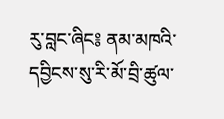རུ་བླང་ཞིང༔ ནམ་མཁའི་དབྱིངས་སུ་རི་མོ་བྲི་ཚུལ་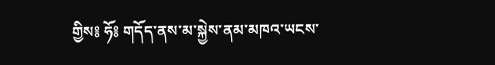གྱིས༔ ཧོ༔ གདོད་ནས་མ་སྐྱེས་ནམ་མཁའ་ཡངས་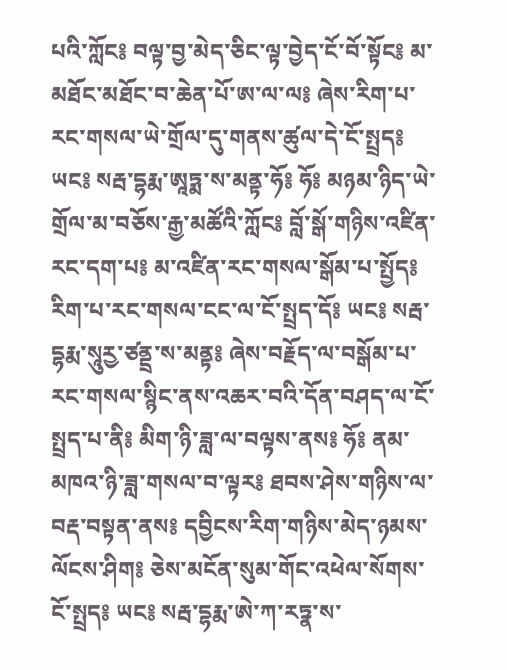པའི་ཀློང༔ བལྟ་བྱ་མེད་ཅིང་ལྟ་བྱེད་ངོ་བོ་སྟོང༔ མ་མཐོང་མཐོང་བ་ཆེན་པོ་ཨ་ལ་ལ༔ ཞེས་རིག་པ་རང་གསལ་ཡེ་གྲོལ་དུ་གནས་ཚུལ་དེ་ངོ་སྤྲད༔ ཡང༔ སརྦ་དྷརྨ་ཨཱཏྨ་ས་མནྟ་ཧོ༔ ཧོ༔ མཉམ་ཉིད་ཡེ་གྲོལ་མ་བཅོས་རྒྱ་མཚོའི་ཀློང༔ བློ་སྒོ་གཉིས་འཛིན་རང་དག་པ༔ མ་འཛིན་རང་གསལ་སྒོམ་པ་སྤྱོད༔ རིག་པ་རང་གསལ་ངང་ལ་ངོ་སྤྲད་དོ༔ ཡང༔ སརྦ་དྷརྨ་སཱུརྱ་ཙནྡྲ་ས་མནྟ༔ ཞེས་བརྗོད་ལ་བསྒོམ་པ་རང་གསལ་སྙིང་ནས་འཆར་བའི་དོན་བཤད་ལ་ངོ་སྤྲད་པ་ནི༔ མིག་ཉི་ཟླ་ལ་བལྟས་ནས༔ ཧོ༔ ནམ་མཁའ་ཉི་ཟླ་གསལ་བ་ལྟར༔ ཐབས་ཤེས་གཉིས་ལ་བརྡ་བསྟན་ནས༔ དབྱིངས་རིག་གཉིས་མེད་ཉམས་ལོངས་ཤིག༔ ཅེས་མངོན་སུམ་གོང་འཕེལ་སོགས་ངོ་སྤྲད༔ ཡང༔ སརྦ་དྷརྨ་ཨེ་ཀ་རཏྣ་ས་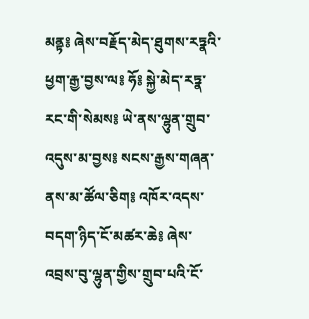མནྟ༔ ཞེས་བརྗོད་མེད་ཐུགས་རཏྣའི་ཕྱག་རྒྱ་བྱས་ལ༔ ཧོ༔ སྐྱེ་མེད་རཏྣ་རང་གི་སེམས༔ ཡེ་ནས་ལྷུན་གྲུབ་འདུས་མ་བྱས༔ སངས་རྒྱས་གཞན་ནས་མ་ཚོལ་ཅིག༔ འཁོར་འདས་བདག་ཉིད་ངོ་མཚར་ཆེ༔ ཞེས་འབྲས་བུ་ལྷུན་གྱིས་གྲུབ་པའི་ངོ་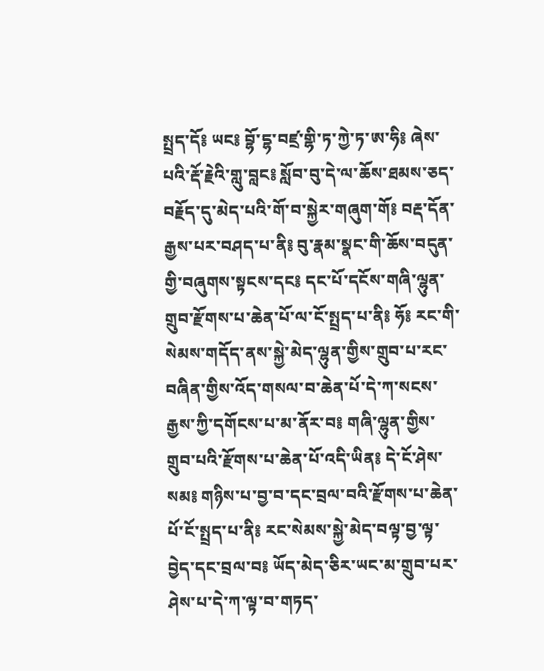སྤྲད་དོ༔ ཡང༔ བྷོ་དྷ་བཛྲ་གྷི་ཏ་ཀྱེ་ཏ་ཨ་ཧི༔ ཞེས་པའི་རྡོ་རྗེའི་གླུ་བླང༔ སློབ་བུ་དེ་ལ་ཆོས་ཐམས་ཅད་བརྗོད་དུ་མེད་པའི་གོ་བ་སྐྱེར་གཞུག་གོ༔ བརྡ་དོན་རྒྱས་པར་བཤད་པ་ནི༔ བུ་རྣམ་སྣང་གི་ཆོས་བདུན་གྱི་བཞུགས་སྟངས་དང༔ དང་པོ་དངོས་གཞི་ལྷུན་གྲུབ་རྫོགས་པ་ཆེན་པོ་ལ་ངོ་སྤྲད་པ་ནི༔ ཧོ༔ རང་གི་སེམས་གདོད་ནས་སྐྱེ་མེད་ལྷུན་གྱིས་གྲུབ་པ་རང་བཞིན་གྱིས་འོད་གསལ་བ་ཆེན་པོ་དེ་ཀ་སངས་རྒྱས་ཀྱི་དགོངས་པ་མ་ནོར་བ༔ གཞི་ལྷུན་གྱིས་གྲུབ་པའི་རྫོགས་པ་ཆེན་པོ་འདི་ཡིན༔ དེ་ངོ་ཤེས་སམ༔ གཉིས་པ་བྱ་བ་དང་བྲལ་བའི་རྫོགས་པ་ཆེན་པོ་ངོ་སྤྲད་པ་ནི༔ རང་སེམས་སྐྱེ་མེད་བལྟ་བྱ་ལྟ་བྱེད་དང་བྲལ་བ༔ ཡོད་མེད་ཅིར་ཡང་མ་གྲུབ་པར་ཤེས་པ་དེ་ཀ་ལྟ་བ་གཏད་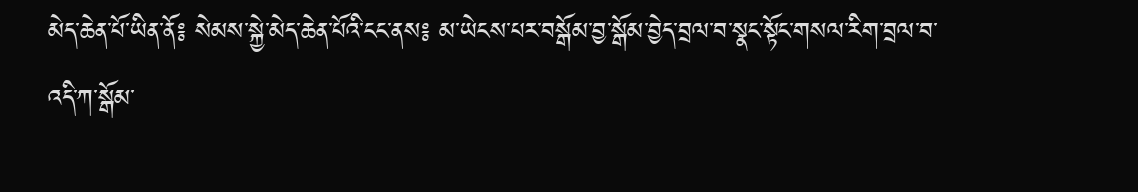མེད་ཆེན་པོ་ཡིན་ནོ༔ སེམས་སྐྱེ་མེད་ཆེན་པོའི་ངང་ནས༔ མ་ཡེངས་པར་བསྒོམ་བྱ་སྒོམ་བྱེད་བྲལ་བ་སྣང་སྟོང་གསལ་རིག་བྲལ་བ་འདི་ཀ་སྒོམ་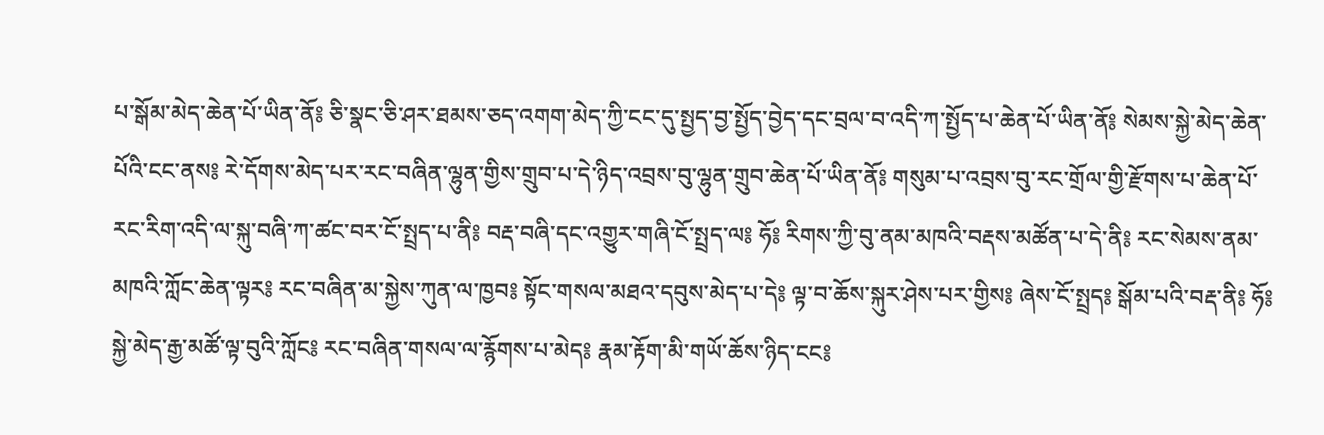པ་སྒོམ་མེད་ཆེན་པོ་ཡིན་ནོ༔ ཅི་སྣང་ཅི་ཤར་ཐམས་ཅད་འགག་མེད་ཀྱི་ངང་དུ་སྤྱད་བྱ་སྤྱོད་བྱེད་དང་བྲལ་བ་འདི་ཀ་སྤྱོད་པ་ཆེན་པོ་ཡིན་ནོ༔ སེམས་སྐྱེ་མེད་ཆེན་པོའི་ངང་ནས༔ རེ་དོགས་མེད་པར་རང་བཞིན་ལྷུན་གྱིས་གྲུབ་པ་དེ་ཉིད་འབྲས་བུ་ལྷུན་གྲུབ་ཆེན་པོ་ཡིན་ནོ༔ གསུམ་པ་འབྲས་བུ་རང་གྲོལ་གྱི་རྫོགས་པ་ཆེན་པོ་རང་རིག་འདི་ལ་སྐུ་བཞི་ཀ་ཚང་བར་ངོ་སྤྲད་པ་ནི༔ བརྡ་བཞི་དང་འགྱུར་གཞི་ངོ་སྤྲད་ལ༔ ཧོ༔ རིགས་ཀྱི་བུ་ནམ་མཁའི་བརྡས་མཚོན་པ་དེ་ནི༔ རང་སེམས་ནམ་མཁའི་ཀློང་ཆེན་ལྟར༔ རང་བཞིན་མ་སྐྱེས་ཀུན་ལ་ཁྱབ༔ སྟོང་གསལ་མཐའ་དབུས་མེད་པ་དེ༔ ལྟ་བ་ཆོས་སྐུར་ཤེས་པར་གྱིས༔ ཞེས་ངོ་སྤྲད༔ སྒོམ་པའི་བརྡ་ནི༔ ཧོ༔ སྐྱེ་མེད་རྒྱ་མཚོ་ལྟ་བུའི་ཀློང༔ རང་བཞིན་གསལ་ལ་རྙོགས་པ་མེད༔ རྣམ་རྟོག་མི་གཡོ་ཆོས་ཉིད་ངང༔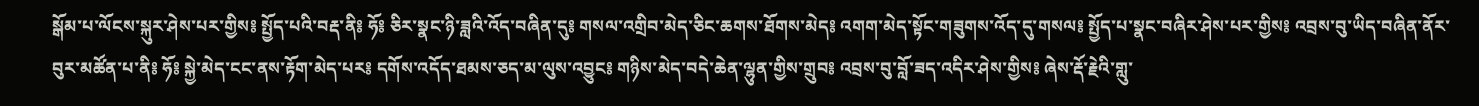སྒོམ་པ་ལོངས་སྐུར་ཤེས་པར་གྱིས༔ སྤྱོད་པའི་བརྡ་ནི༔ ཧོ༔ ཅིར་སྣང་ཉི་ཟླའི་འོད་བཞིན་དུ༔ གསལ་འགྲིབ་མེད་ཅིང་ཆགས་ཐོགས་མེད༔ འགག་མེད་སྟོང་གཟུགས་འོད་དུ་གསལ༔ སྤྱོད་པ་སྣང་བཞིར་ཤེས་པར་གྱིས༔ འབྲས་བུ་ཡིད་བཞིན་ནོར་བུར་མཚོན་པ་ནི༔ ཧོ༔ སྐྱེ་མེད་ངང་ནས་རྟོག་མེད་པར༔ དགོས་འདོད་ཐམས་ཅད་མ་ལུས་འབྱུང༔ གཉིས་མེད་བདེ་ཆེན་ལྷུན་གྱིས་གྲུབ༔ འབྲས་བུ་བློ་ཟད་འདིར་ཤེས་གྱིས༔ ཞེས་རྡོ་རྗེའི་གླུ་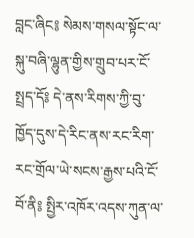བླང་ཞིང༔ སེམས་གསལ་སྟོང་ལ་སྐུ་བཞི་ལྷུན་གྱིས་གྲུབ་པར་ངོ་སྤྲད་དོ༔ དེ་ནས་རིགས་ཀྱི་བུ་ཁྱོད་དུས་དེ་རིང་ནས་རང་རིག་རང་གྲོལ་ཡེ་སངས་རྒྱས་པའི་ངོ་བོ་ནི༔ སྤྱིར་འཁོར་འདས་ཀུན་ལ་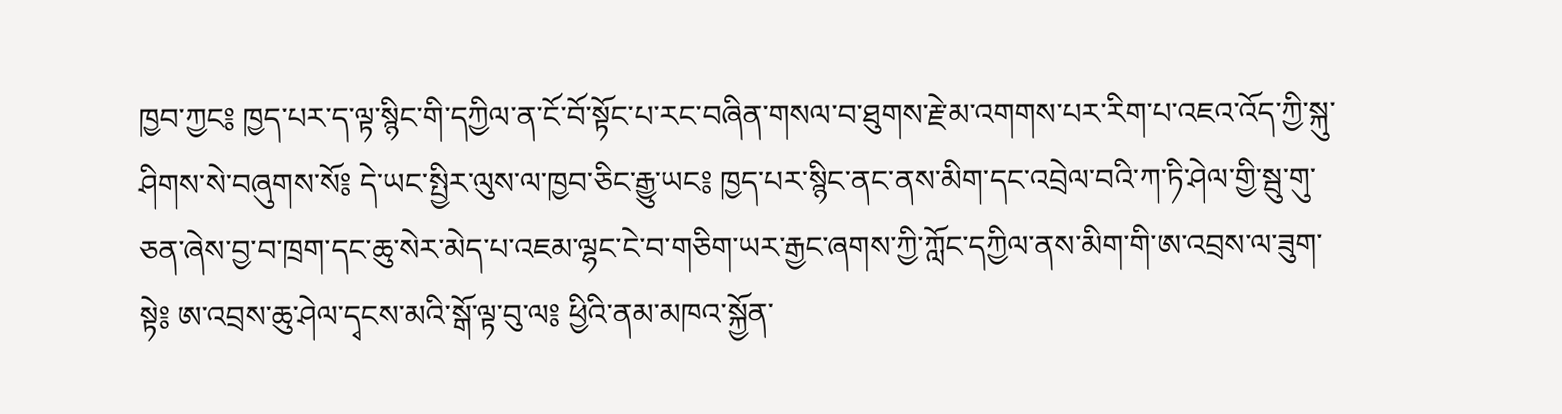ཁྱབ་ཀྱང༔ ཁྱད་པར་ད་ལྟ་སྙིང་གི་དཀྱིལ་ན་ངོ་བོ་སྟོང་པ་རང་བཞིན་གསལ་བ་ཐུགས་རྗེ་མ་འགགས་པར་རིག་པ་འཇའ་འོད་ཀྱི་སྐུ་ཤིགས་སེ་བཞུགས་སོ༔ དེ་ཡང་སྤྱིར་ལུས་ལ་ཁྱབ་ཅིང་རྒྱུ་ཡང༔ ཁྱད་པར་སྙིང་ནང་ནས་མིག་དང་འབྲེལ་བའི་ཀ་ཏི་ཤེལ་གྱི་སྦུ་གུ་ཅན་ཞེས་བྱ་བ་ཁྲག་དང་ཆུ་སེར་མེད་པ་འཇམ་ལྷང་ངེ་བ་གཅིག་ཡར་རྒྱང་ཞགས་ཀྱི་ཀློང་དཀྱིལ་ནས་མིག་གི་ཨ་འབྲས་ལ་ཟུག་སྟེ༔ ཨ་འབྲས་ཆུ་ཤེལ་དྭངས་མའི་སྒོ་ལྟ་བུ་ལ༔ ཕྱིའི་ནམ་མཁའ་སྐྱོན་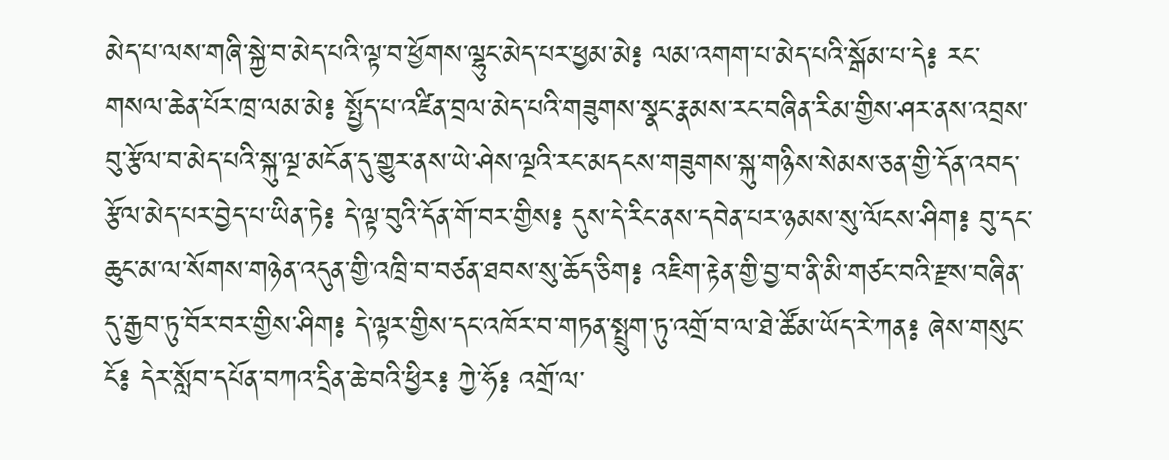མེད་པ་ལས་གཞི་སྐྱེ་བ་མེད་པའི་ལྟ་བ་ཕྱོགས་ལྷུང་མེད་པར་ཕྱམ་མེ༔ ལམ་འགག་པ་མེད་པའི་སྒོམ་པ་དེ༔ རང་གསལ་ཆེན་པོར་ཁྲ་ལམ་མེ༔ སྤྱོད་པ་འཛིན་བྲལ་མེད་པའི་གཟུགས་སྣང་རྣམས་རང་བཞིན་རིམ་གྱིས་ཤར་ནས་འབྲས་བུ་རྩོལ་བ་མེད་པའི་སྐུ་ལྔ་མངོན་དུ་གྱུར་ནས་ཡེ་ཤེས་ལྔའི་རང་མདངས་གཟུགས་སྐུ་གཉིས་སེམས་ཅན་གྱི་དོན་འབད་རྩོལ་མེད་པར་བྱེད་པ་ཡིན་ཏེ༔ དེ་ལྟ་བུའི་དོན་གོ་བར་གྱིས༔ དུས་དེ་རིང་ནས་དབེན་པར་ཉམས་སུ་ལོངས་ཤིག༔ བུ་དང་ཆུང་མ་ལ་སོགས་གཉེན་འདུན་གྱི་འཁྲི་བ་བཙན་ཐབས་སུ་ཆོད་ཅིག༔ འཇིག་རྟེན་གྱི་བྱ་བ་ནི་མི་གཙང་བའི་རྫས་བཞིན་དུ་རྒྱབ་ཏུ་བོར་བར་གྱིས་ཤིག༔ དེ་ལྟར་གྱིས་དང་འཁོར་བ་གཏན་སྤྲུག་ཏུ་འགྲོ་བ་ལ་ཐེ་ཚོམ་ཡོད་རེ་ཀན༔ ཞེས་གསུང་ངོ༔ དེར་སློབ་དཔོན་བཀའ་དྲིན་ཆེ་བའི་ཕྱིར༔ ཀྱེ་ཧོ༔ འགྲོ་ལ་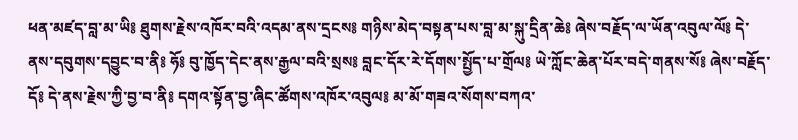ཕན་མཛད་བླ་མ་ཡི༔ ཐུགས་རྗེས་འཁོར་བའི་འདམ་ནས་དྲངས༔ གཉིས་མེད་བསྟན་པས་བླ་མ་སྐུ་དྲིན་ཆེ༔ ཞེས་བརྗོད་ལ་ཡོན་འབུལ་ལོ༔ དེ་ནས་དབུགས་དབྱུང་བ་ནི༔ ཧོ༔ བུ་ཁྱོད་དེང་ནས་རྒྱལ་བའི་སྲས༔ བླང་དོར་རེ་དོགས་སྤྱོད་པ་གྲོལ༔ ཡེ་ཀློང་ཆེན་པོར་བདེ་གནས་སོ༔ ཞེས་བརྗོད་དོ༔ དེ་ནས་རྗེས་ཀྱི་བྱ་བ་ནི༔ དགའ་སྟོན་བྱ་ཞིང་ཚོགས་འཁོར་འབུལ༔ མ་མོ་གཟའ་སོགས་བཀའ་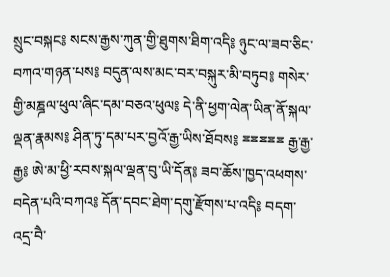སྲུང་བསྐང༔ སངས་རྒྱས་ཀུན་གྱི་ཐུགས་ཐིག་འདི༔ ཉུང་ལ་ཟབ་ཅིང་བཀའ་གཉན་པས༔ བདུན་ལས་མང་བར་བསྐུར་མི་བཏུབ༔ གསེར་གྱི་མཎྜལ་ཕུལ་ཞིང་དམ་བཅའ་ཕུལ༔ དེ་ནི་ཕྱག་ལེན་ཡིན་ནོ་སྐལ་ལྡན་རྣམས༔ ཤིན་ཏུ་དམ་པར་བྱའོ་རྒྱ་ཡིས་ཐོབས༔ ྈྈྈྈྈ རྒྱ་རྒྱ་རྒྱ༔ ཨེ་མ་ཕྱི་རབས་སྐལ་ལྡན་བུ་ཡི་དོན༔ ཟབ་ཆོས་ཁྱད་འཕགས་བདེན་པའི་བཀའ༔ དོན་དབང་ཐེག་དགུ་རྫོགས་པ་འདི༔ བདག་འདྲ་བཻ་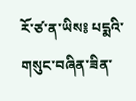རོ་ཙ་ན་ཡིས༔ པདྨའི་གསུང་བཞིན་ཟིན་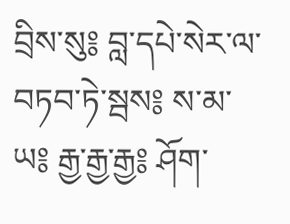བྲིས་སུ༔ བླ་དཔེ་སེར་ལ་བཏབ་ཏེ་སྦས༔ ས་མ་ཡ༔ རྒྱ་རྒྱ་རྒྱ༔ ཤོག་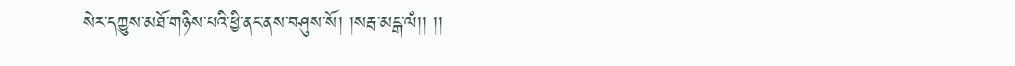སེར་དཀྱུས་མཐོ་གཉིས་པའི་ཕྱི་ནང་ནས་བཤུས་སོ། །སརྦ་མངྒ་ལཾ།། །།